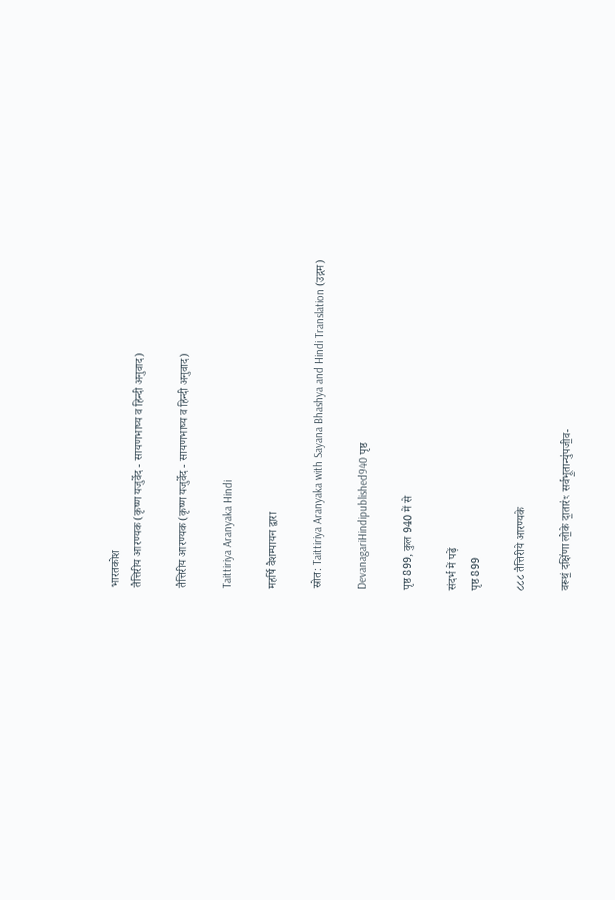भारतकोश
तैत्तिरीय आरण्यक (कृष्ण यजुर्वेद - सायणभाष्य व हिन्दी अनुवाद)

तैत्तिरीय आरण्यक (कृष्ण यजुर्वेद - सायणभाष्य व हिन्दी अनुवाद)

Taittiriya Aranyaka Hindi

महर्षि वैशम्पायन द्वारा

स्रोत: Taittiriya Aranyaka with Sayana Bhashya and Hindi Translation (उद्गम)

DevanagariHindipublished940 पृष्ठ

पृष्ठ 899, कुल 940 में से

संदर्भ में पढ़ें
पृष्ठ 899

८८८ तैत्तिरीये आरण्यके

वरूथं॒ दक्षि॑णा लो॒के दा॒तार॑ꣳ सर्वभू॒तान्यु॑पजी॒व-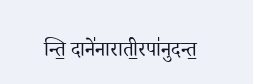न्ति॒ दाने॑नाराती॒रपा॑नुदन्त॒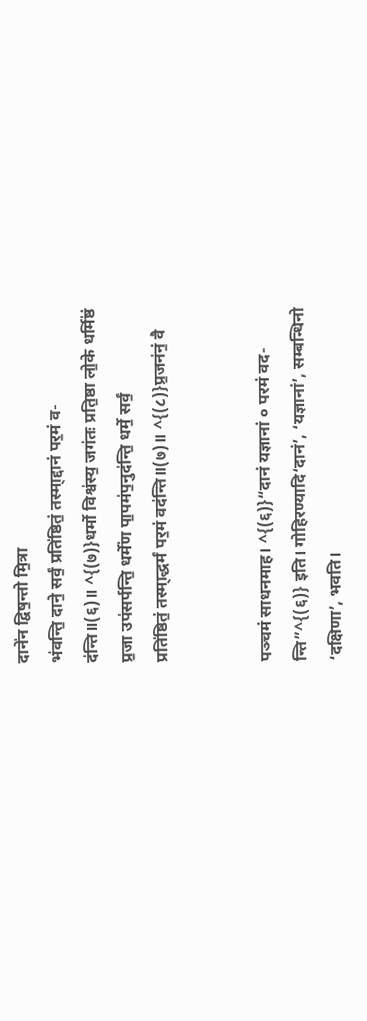दाने॑न द्विष॒न्तो मि॒त्रा
भ॑वन्ति॒ दाने॒ सर्वं॒ प्रति॑ष्ठितं॒ तस्मा᳭द्दानं पर॒मं व-
द॑न्ति॥(६)॥ ^{(७)}धर्मो विश्व॑स्य॒ जग॑तः प्रति॒ष्ठा लो॒के धर्मि॑ष्ठं
प्र॒जा उप॑सर्पन्ति॒ धर्मे॑ण पा॒पम॑प॒नुद॑न्ति॒ धर्मे॒ सर्वं॒
प्रति॑ष्ठितं॒ तस्मा᳭द्धर्मं पर॒मं वद॑न्ति॥(७)॥ ^{(८)}प्र॒जन॑नं॒ वै


पञ्चमं साधनमाह। ^{(६)}“दानं यज्ञानां ० परमं वद-
न्ति”^{(६)} इति। गोहिरण्यादि‘दानं’, ‘यज्ञानां’, सम्बन्धिनो
‘दक्षिणा’, भवति।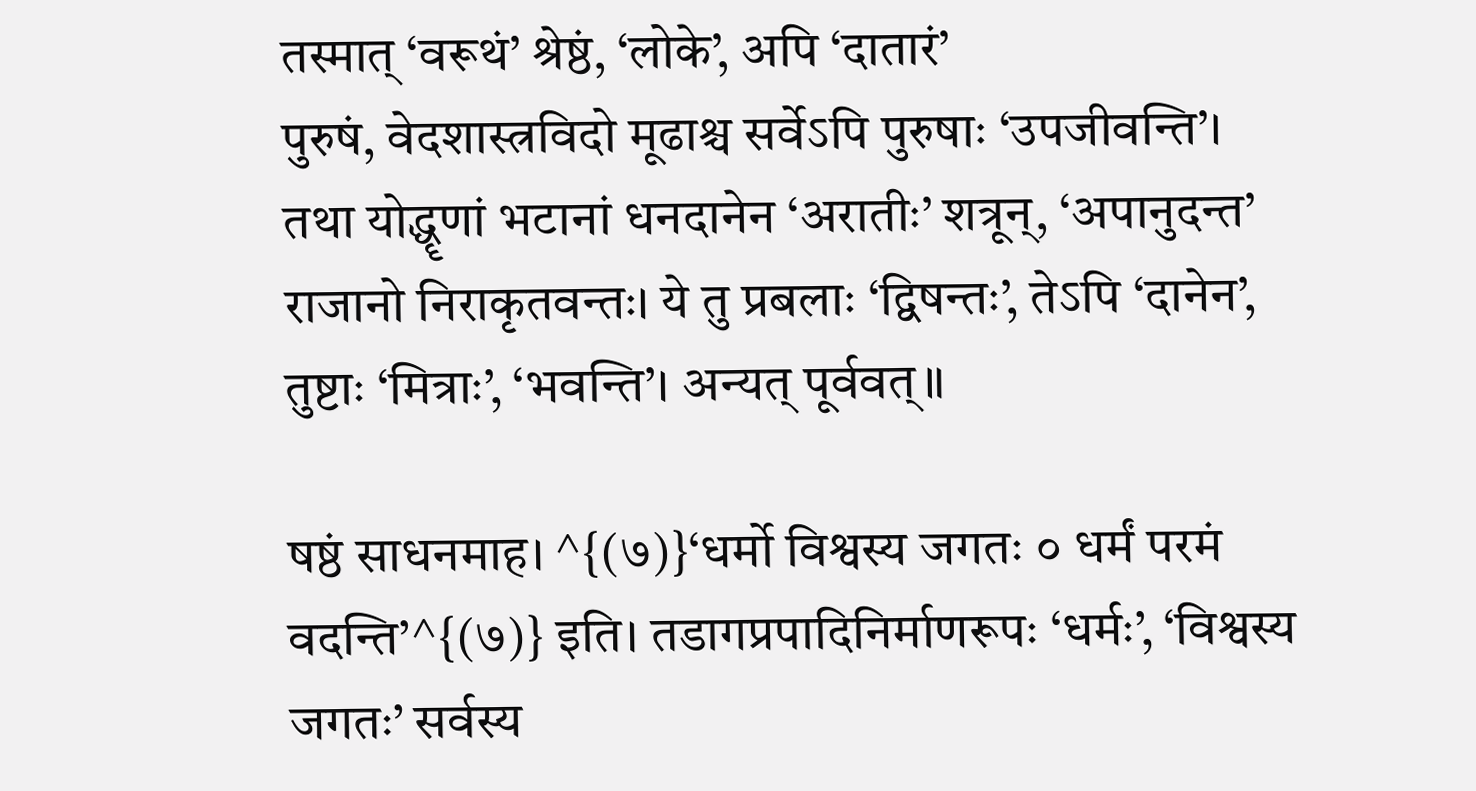तस्मात् ‘वरूथं’ श्रेष्ठं, ‘लोके’, अपि ‘दातारं’
पुरुषं, वेदशास्त्रविदो मूढाश्च सर्वेऽपि पुरुषाः ‘उपजीवन्ति’।
तथा योद्धॄणां भटानां धनदानेन ‘अरातीः’ शत्रून्, ‘अपानुदन्त’
राजानो निराकृतवन्तः। ये तु प्रबलाः ‘द्विषन्तः’, तेऽपि ‘दानेन’,
तुष्टाः ‘मित्राः’, ‘भवन्ति’। अन्यत् पूर्ववत्॥

षष्ठं साधनमाह। ^{(७)}‘धर्मो विश्वस्य जगतः ० धर्मं परमं
वदन्ति’^{(७)} इति। तडागप्रपादिनिर्माणरूपः ‘धर्मः’, ‘विश्वस्य
जगतः’ सर्वस्य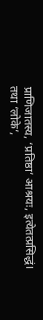प्राणिजातस्य, ‘प्रतिष्ठा’ आश्रयः, इत्येतत्प्रसिद्धं।
तथा ‘लोके’,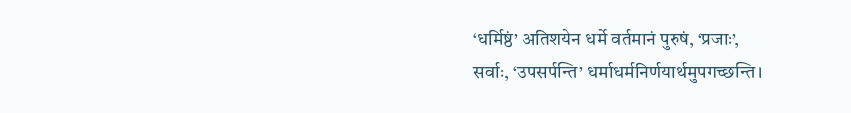‘धर्मिष्ठं’ अतिशयेन धर्मे वर्तमानं पुरुषं, ‘प्रजाः’,
सर्वाः, ‘उपसर्पन्ति’ धर्माधर्मनिर्णयार्थमुपगच्छन्ति।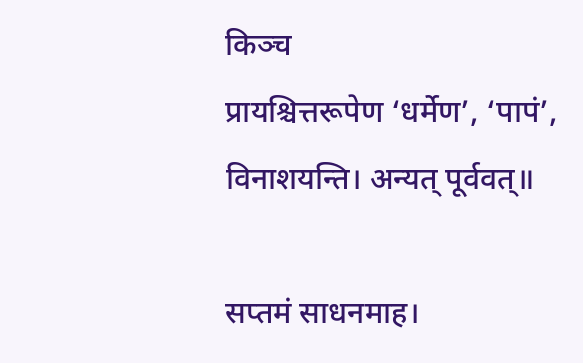किञ्च
प्रायश्चित्तरूपेण ‘धर्मेण’, ‘पापं’, विनाशयन्ति। अन्यत् पूर्ववत्॥

सप्तमं साधनमाह।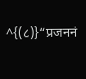^{(८)}“प्रजननं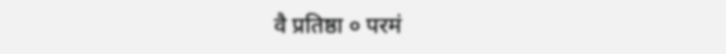वै प्रतिष्ठा ० परमं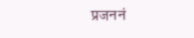प्रजननं